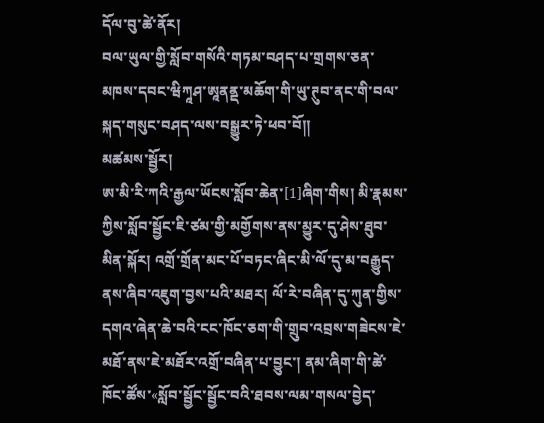དོལ་བུ་ཚེ་ནོར།
བལ་ཡུལ་གྱི་སློབ་གསོའི་གཏམ་བཤད་པ་གྲགས་ཅན་མཁས་དབང་ཝིཀཱཤ་ཨཱནནྡ་མཆོག་གི་ཡུ་ཊུབ་ནང་གི་བལ་སྐད་གསུང་བཤད་ལས་བསྒྱུར་ཏེ་ཕབ་བོ།།
མཚམས་སྦྱོར།
ཨ་མི་རི་ཀའི་རྒྱལ་ཡོངས་སློབ་ཆེན་[1]ཞིག་གིས། མི་རྣམས་ཀྱིས་སློབ་སྦྱོང་ཇི་ཙམ་གྱི་མགྱོགས་ནས་མྱུར་དུ་ཤེས་ཐུབ་མིན་སྐོར། འགྲོ་གྲོན་མང་པོ་བཏང་ཞིང་མི་ལོ་དུ་མ་བརྒྱུད་ནས་ཞིབ་འཇུག་བྱས་པའི་མཐར། ལོ་རེ་བཞིན་དུ་ཀུན་གྱིས་དགའ་ཞེན་ཆེ་བའི་ངང་ཁོང་ཅག་གི་གྲུབ་འབྲས་གཟེངས་ཇེ་མཐོ་ནས་ཇེ་མཐོར་འགྲོ་བཞིན་པ་བྱུང་། ནམ་ཞིག་གི་ཚེ་ཁོང་ཚོས་«སློབ་སྦྱོང་སྦྱོང་བའི་ཐབས་ལམ་གསལ་བྱེད་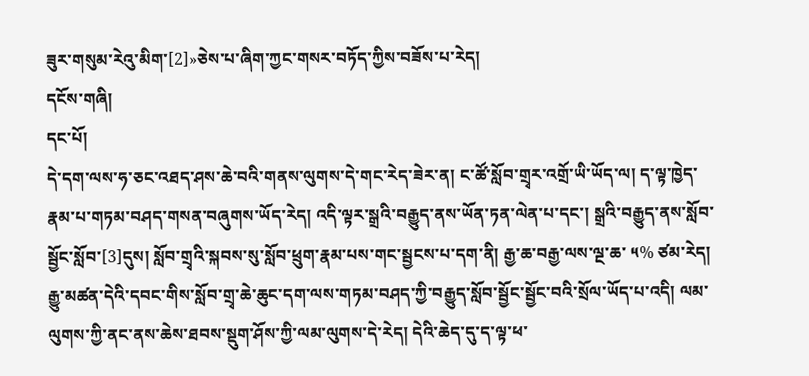ཟུར་གསུམ་རེའུ་མིག་[2]»ཅེས་པ་ཞིག་ཀྱང་གསར་བཏོད་ཀྱིས་བཟོས་པ་རེད།
དངོས་གཞི།
དང་པོ།
དེ་དག་ལས་ཧ་ཅང་འཐད་ཤས་ཆེ་བའི་གནས་ལུགས་དེ་གང་རེད་ཟེར་ན། ང་ཚོ་སློབ་གྲྭར་འགྲོ་ཡི་ཡོད་ལ། ད་ལྟ་ཁྱེད་རྣམ་པ་གཏམ་བཤད་གསན་བཞུགས་ཡོད་རེད། འདི་ལྟར་སྒྲའི་བརྒྱུད་ནས་ཡོན་ཏན་ལེན་པ་དང་། སྒྲའི་བརྒྱུད་ནས་སློབ་སྦྱོང་སློབ་[3]དུས། སློབ་གྲྭའི་སྐབས་སུ་སློབ་ཕྲུག་རྣམ་པས་གང་སྦྱངས་པ་དག་ནི། རྒྱ་ཆ་བརྒྱ་ལས་ལྔ་ཆ་ ༥% ཙམ་རེད། རྒྱུ་མཚན་དེའི་དབང་གིས་སློབ་གྲྭ་ཆེ་ཆུང་དག་ལས་གཏམ་བཤད་ཀྱི་བརྒྱུད་སློབ་སྦྱོང་སྦྱོང་བའི་སྲོལ་ཡོད་པ་འདི། ལམ་ལུགས་ཀྱི་ནང་ནས་ཆེས་ཐབས་སྡུག་ཤོས་ཀྱི་ལམ་ལུགས་དེ་རེད། དེའི་ཆེད་དུ་ད་ལྟ་ཕ་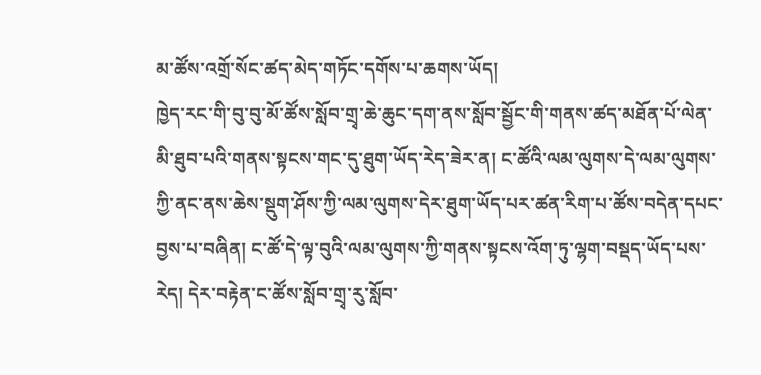མ་ཚོས་འགྲོ་སོང་ཚད་མེད་གཏོང་དགོས་པ་ཆགས་ཡོད།
ཁྱེད་རང་གི་བུ་བུ་མོ་ཚོས་སློབ་གྲྭ་ཆེ་ཆུང་དག་ནས་སློབ་སྦྱོང་གི་གནས་ཚད་མཐོན་པོ་ལེན་མི་ཐུབ་པའི་གནས་སྟངས་གང་དུ་ཐུག་ཡོད་རེད་ཟེར་ན། ང་ཚོའི་ལམ་ལུགས་དེ་ལམ་ལུགས་ཀྱི་ནང་ནས་ཆེས་སྡུག་ཤོས་ཀྱི་ལམ་ལུགས་དེར་ཐུག་ཡོད་པར་ཚན་རིག་པ་ཚོས་བདེན་དཔང་བྱས་པ་བཞིན། ང་ཚོ་དེ་ལྟ་བུའི་ལམ་ལུགས་ཀྱི་གནས་སྟངས་འོག་ཏུ་ལྷག་བསྡད་ཡོད་པས་རེད། དེར་བརྟེན་ང་ཚོས་སློབ་གྲྭ་རུ་སློབ་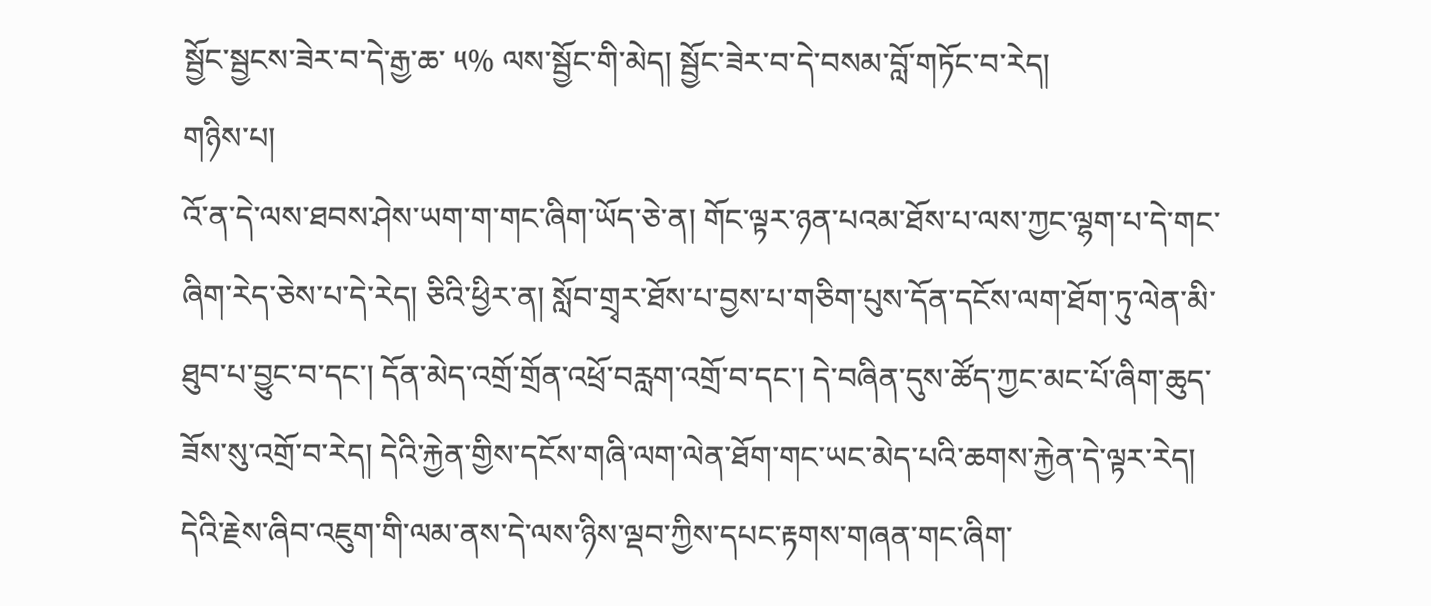སྦྱོང་སྦྱངས་ཟེར་བ་དེ་རྒྱ་ཆ་ ༥% ལས་སྦྱོང་གི་མེད། སྦྱོང་ཟེར་བ་དེ་བསམ་བློ་གཏོང་བ་རེད།
གཉིས་པ།
འོ་ན་དེ་ལས་ཐབས་ཤེས་ཡག་ག་གང་ཞིག་ཡོད་ཅེ་ན། གོང་ལྟར་ཉན་པའམ་ཐོས་པ་ལས་ཀྱང་ལྷག་པ་དེ་གང་ཞིག་རེད་ཅེས་པ་དེ་རེད། ཅིའི་ཕྱིར་ན། སློབ་གྲྭར་ཐོས་པ་བྱས་པ་གཅིག་པུས་དོན་དངོས་ལག་ཐོག་ཏུ་ལེན་མི་ཐུབ་པ་བྱུང་བ་དང་། དོན་མེད་འགྲོ་གྲོན་འཕྲོ་བརླག་འགྲོ་བ་དང་། དེ་བཞིན་དུས་ཚོད་ཀྱང་མང་པོ་ཞིག་ཆུད་ཟོས་སུ་འགྲོ་བ་རེད། དེའི་རྐྱེན་གྱིས་དངོས་གཞི་ལག་ལེན་ཐོག་གང་ཡང་མེད་པའི་ཆགས་རྐྱེན་དེ་ལྟར་རེད།
དེའི་རྗེས་ཞིབ་འཇུག་གི་ལམ་ནས་དེ་ལས་ཉིས་ལྡབ་ཀྱིས་དཔང་རྟགས་གཞན་གང་ཞིག་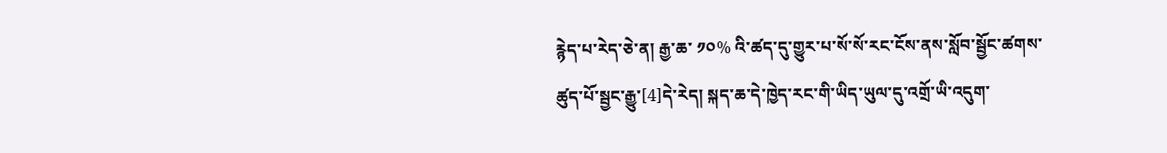རྙེད་པ་རེད་ཅེ་ན། རྒྱ་ཆ་ ༡༠% འི་ཚད་དུ་གྱུར་པ་སོ་སོ་རང་ངོས་ནས་སློབ་སྦྱོང་ཚགས་ཚུད་པོ་སྦྱང་རྒྱུ་[4]དེ་རེད། སྐད་ཆ་དེ་ཁྱེད་རང་གི་ཡིད་ཡུལ་དུ་འགྲོ་ཡི་འདུག་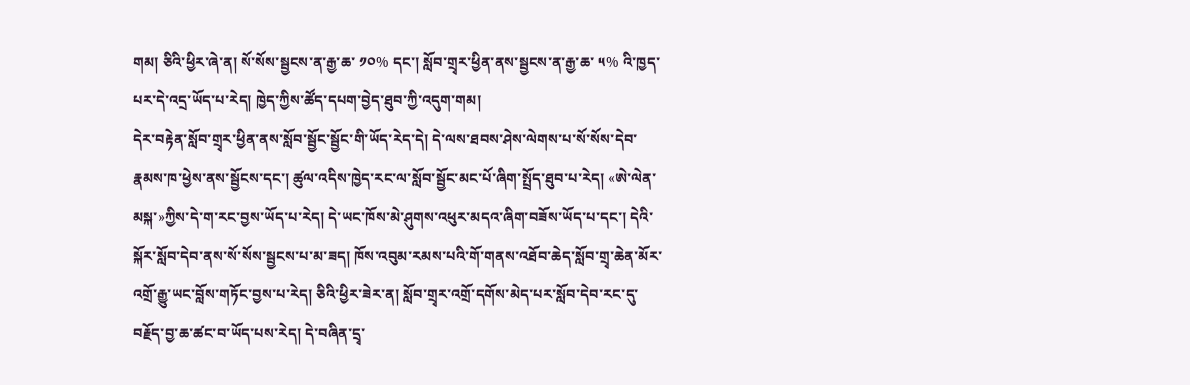གམ། ཅིའི་ཕྱིར་ཞེ་ན། སོ་སོས་སྦྱངས་ན་རྒྱ་ཆ་ ༡༠% དང་། སློབ་གྲྭར་ཕྱིན་ནས་སྦྱངས་ན་རྒྱ་ཆ་ ༥% འི་ཁྱད་པར་དེ་འདྲ་ཡོད་པ་རེད། ཁྱེད་ཀྱིས་ཚོད་དཔག་བྱེད་ཐུབ་ཀྱི་འདུག་གམ།
དེར་བརྟེན་སློབ་གྲྭར་ཕྱིན་ནས་སློབ་སྦྱོང་སྦྱོང་གི་ཡོད་རེད་དེ། དེ་ལས་ཐབས་ཤེས་ལེགས་པ་སོ་སོས་དེབ་རྣམས་ཁ་ཕྱེས་ནས་སྦྱོངས་དང་། ཚུལ་འདིས་ཁྱེད་རང་ལ་སློབ་སྦྱོང་མང་པོ་ཞིག་སྤྲོད་ཐུབ་པ་རེད། «ཨེ་ལེན་མསྐ་»ཀྱིས་དེ་ག་རང་བྱས་ཡོད་པ་རེད། དེ་ཡང་ཁོས་མེ་ཤུགས་འཕུར་མདའ་ཞིག་བཟོས་ཡོད་པ་དང་། དེའི་སྐོར་སློབ་དེབ་ནས་སོ་སོས་སྦྱངས་པ་མ་ཟད། ཁོས་འབུམ་རམས་པའི་གོ་གནས་འཐོབ་ཆེད་སློབ་གྲྭ་ཆེན་མོར་འགྲོ་རྒྱུ་ཡང་བློས་གཏོང་བྱས་པ་རེད། ཅིའི་ཕྱིར་ཟེར་ན། སློབ་གྲྭར་འགྲོ་དགོས་མེད་པར་སློབ་དེབ་རང་དུ་བརྗོད་བྱ་ཆ་ཚང་བ་ཡོད་པས་རེད། དེ་བཞིན་དྲྭ་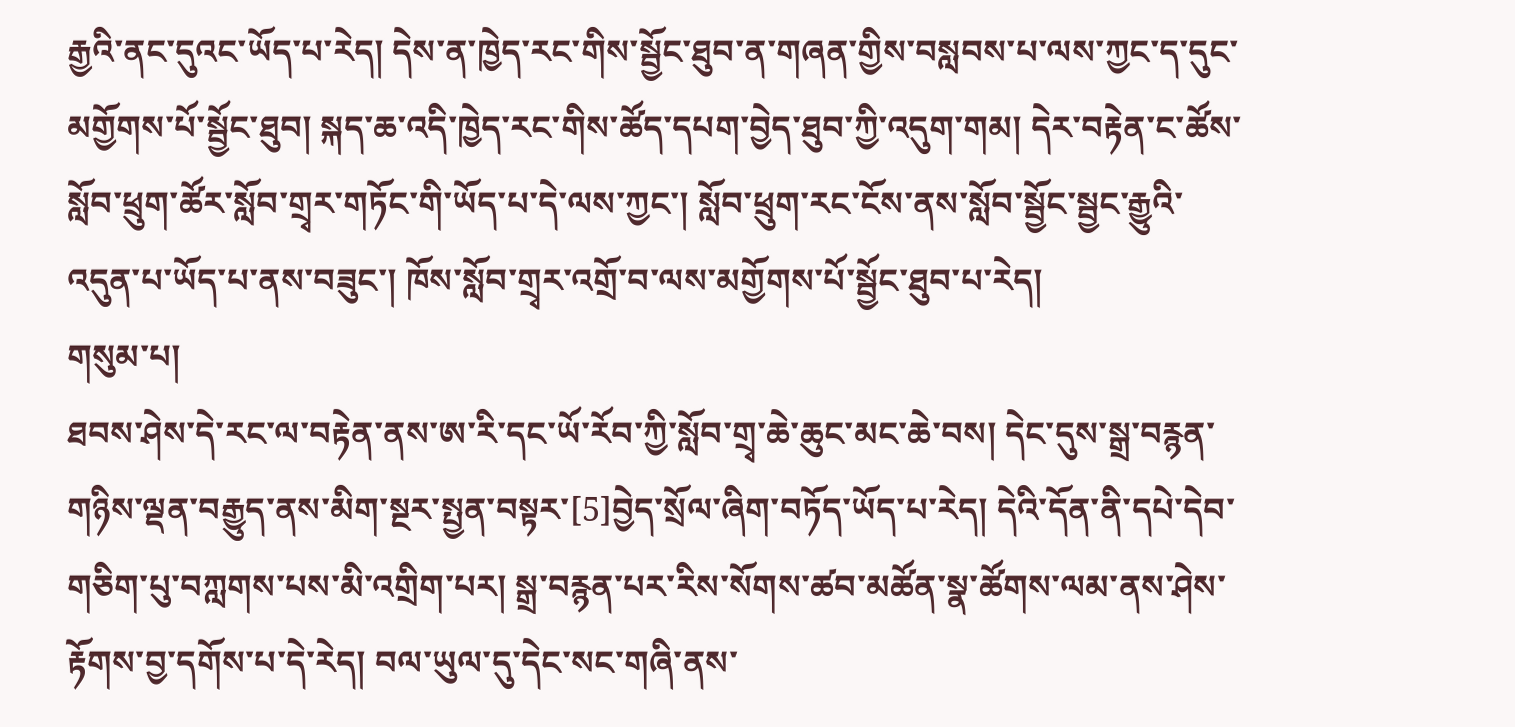རྒྱའི་ནང་དུའང་ཡོད་པ་རེད། དེས་ན་ཁྱེད་རང་གིས་སྦྱོང་ཐུབ་ན་གཞན་གྱིས་བསླབས་པ་ལས་ཀྱང་ད་དུང་མགྱོགས་པོ་སྦྱོང་ཐུབ། སྐད་ཆ་འདི་ཁྱེད་རང་གིས་ཚོད་དཔག་བྱེད་ཐུབ་ཀྱི་འདུག་གམ། དེར་བརྟེན་ང་ཚོས་སློབ་ཕྲུག་ཚོར་སློབ་གྲྭར་གཏོང་གི་ཡོད་པ་དེ་ལས་ཀྱང་། སློབ་ཕྲུག་རང་ངོས་ནས་སློབ་སྦྱོང་སྦྱང་རྒྱུའི་འདུན་པ་ཡོད་པ་ནས་བཟུང་། ཁོས་སློབ་གྲྭར་འགྲོ་བ་ལས་མགྱོགས་པོ་སྦྱོང་ཐུབ་པ་རེད།
གསུམ་པ།
ཐབས་ཤེས་དེ་རང་ལ་བརྟེན་ནས་ཨ་རི་དང་ཡོ་རོབ་ཀྱི་སློབ་གྲྭ་ཆེ་ཆུང་མང་ཆེ་བས། དེང་དུས་སྒྲ་བརྙན་གཉིས་ལྡན་བརྒྱུད་ནས་མིག་སྔར་སྤྱན་བསྟར་[5]བྱེད་སྲོལ་ཞིག་བཏོད་ཡོད་པ་རེད། དེའི་དོན་ནི་དཔེ་དེབ་གཅིག་པུ་བཀླགས་པས་མི་འགྲིག་པར། སྒྲ་བརྙན་པར་རིས་སོགས་ཚབ་མཚོན་སྣ་ཚོགས་ལམ་ནས་ཤེས་རྟོགས་བྱ་དགོས་པ་དེ་རེད། བལ་ཡུལ་དུ་དེང་སང་གཞི་ནས་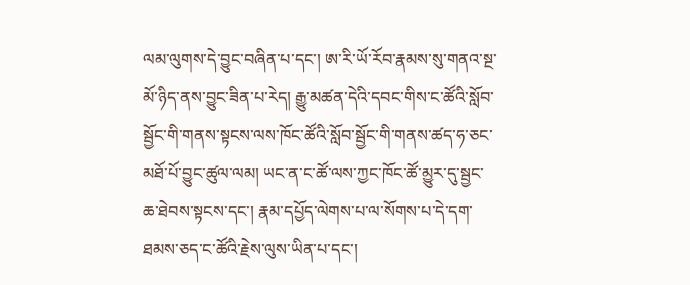ལམ་ལུགས་དེ་བྱུང་བཞིན་པ་དང་། ཨ་རི་ཡོ་རོབ་རྣམས་སུ་གནའ་སྔ་མོ་ཉིད་ནས་བྱུང་ཟིན་པ་རེད། རྒྱུ་མཚན་དེའི་དབང་གིས་ང་ཚོའི་སློབ་སྦྱོང་གི་གནས་སྟངས་ལས་ཁོང་ཚོའི་སློབ་སྦྱོང་གི་གནས་ཚད་ཧ་ཅང་མཐོ་པོ་བྱུང་ཚུལ་ལམ། ཡང་ན་ང་ཚོ་ལས་ཀྱང་ཁོང་ཚོ་མྱུར་དུ་སྦྱང་ཆ་ཐེབས་སྟངས་དང་། རྣམ་དཔྱོད་ལེགས་པ་ལ་སོགས་པ་དེ་དག་ཐམས་ཅད་ང་ཚོའི་རྗེས་ལུས་ཡིན་པ་དང་།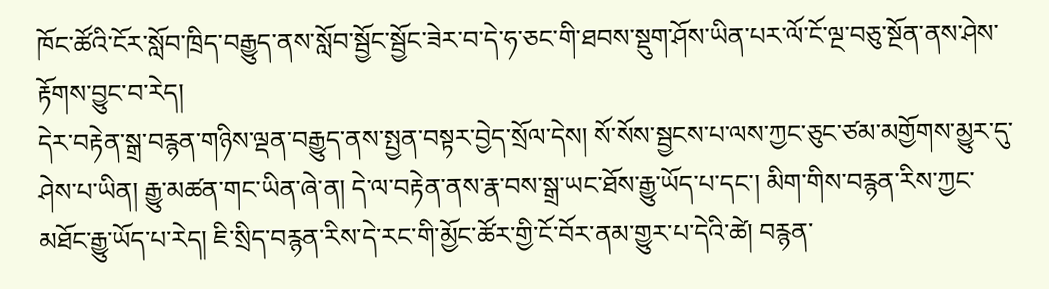ཁོང་ཚོའི་ངོར་སློབ་ཁྲིད་བརྒྱུད་ནས་སློབ་སྦྱོང་སྦྱོང་ཟེར་བ་དེ་ཧ་ཅང་གི་ཐབས་སྡུག་ཤོས་ཡིན་པར་ལོ་ངོ་ལྔ་བཅུ་སྔོན་ནས་ཤེས་རྟོགས་བྱུང་བ་རེད།
དེར་བརྟེན་སྒྲ་བརྙན་གཉིས་ལྡན་བརྒྱུད་ནས་སྤྱན་བསྟར་བྱེད་སྲོལ་དེས། སོ་སོས་སྦྱངས་པ་ལས་ཀྱང་ཅུང་ཙམ་མགྱོགས་མྱུར་དུ་ཤེས་པ་ཡིན། རྒྱུ་མཚན་གང་ཡིན་ཞེ་ན། དེ་ལ་བརྟེན་ནས་རྣ་བས་སྒྲ་ཡང་ཐོས་རྒྱུ་ཡོད་པ་དང་། མིག་གིས་བརྙན་རིས་ཀྱང་མཐོང་རྒྱུ་ཡོད་པ་རེད། ཇི་སྲིད་བརྙན་རིས་དེ་རང་གི་མྱོང་ཚོར་གྱི་ངོ་བོར་ནམ་གྱུར་པ་དེའི་ཚེ། བརྙན་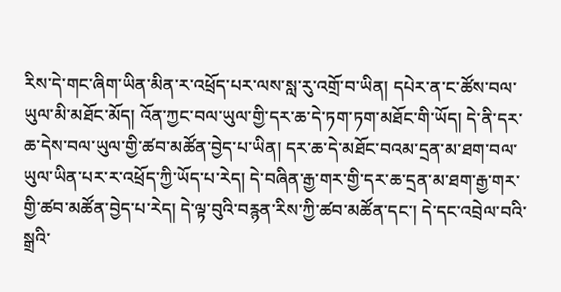རིས་དེ་གང་ཞིག་ཡིན་མིན་ར་འཕྲོད་པར་ལས་སླ་རུ་འགྲོ་བ་ཡིན། དཔེར་ན་ང་ཚོས་བལ་ཡུལ་མི་མཐོང་མོད། འོན་ཀྱང་བལ་ཡུལ་གྱི་དར་ཆ་དེ་ཏག་ཏག་མཐོང་གི་ཡོད། དེ་ནི་དར་ཆ་དེས་བལ་ཡུལ་གྱི་ཚབ་མཚོན་བྱེད་པ་ཡིན། དར་ཆ་དེ་མཐོང་བའམ་དྲན་མ་ཐག་བལ་ཡུལ་ཡིན་པར་ར་འཕྲོད་ཀྱི་ཡོད་པ་རེད། དེ་བཞིན་རྒྱ་གར་གྱི་དར་ཆ་དྲན་མ་ཐག་རྒྱ་གར་གྱི་ཚབ་མཚོན་བྱེད་པ་རེད། དེ་ལྟ་བུའི་བརྙན་རིས་ཀྱི་ཚབ་མཚོན་དང་། དེ་དང་འབྲེལ་བའི་སྒྲའི་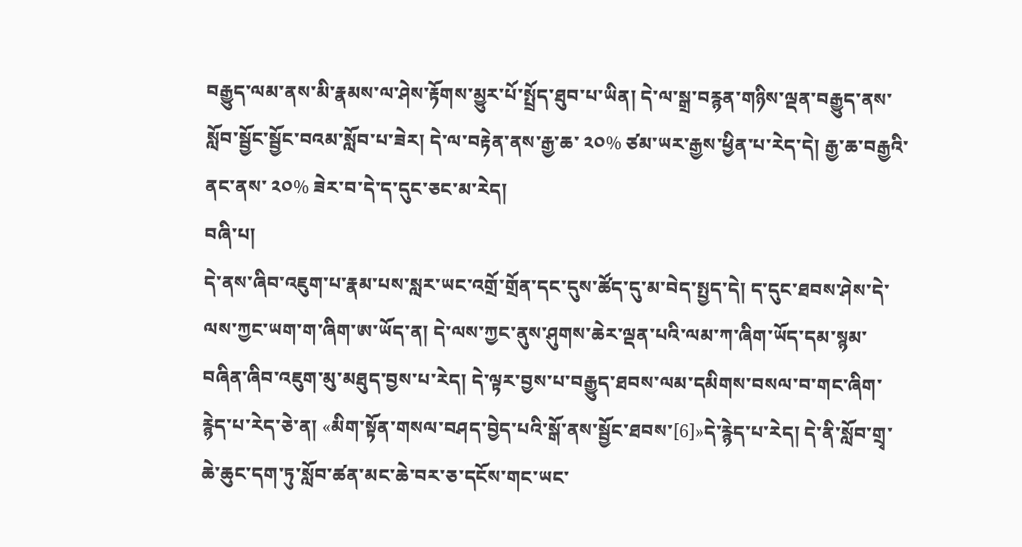བརྒྱུད་ལམ་ནས་མི་རྣམས་ལ་ཤེས་རྟོགས་མྱུར་པོ་སྤྲོད་ཐུབ་པ་ཡིན། དེ་ལ་སྒྲ་བརྙན་གཉིས་ལྡན་བརྒྱུད་ནས་སློབ་སྦྱོང་སྦྱོང་བའམ་སློབ་པ་ཟེར། དེ་ལ་བརྟེན་ནས་རྒྱ་ཆ་ ༢༠% ཙམ་ཡར་རྒྱས་ཕྱིན་པ་རེད་དེ། རྒྱ་ཆ་བརྒྱའི་ནང་ནས་ ༢༠% ཟེར་བ་དེ་ད་དུང་ཅང་མ་རེད།
བཞི་པ།
དེ་ནས་ཞིབ་འཇུག་པ་རྣམ་པས་སླར་ཡང་འགྲོ་གྲོན་དང་དུས་ཚོད་དུ་མ་བེད་སྤྱད་དེ། ད་དུང་ཐབས་ཤེས་དེ་ལས་ཀྱང་ཡག་ག་ཞིག་ཨ་ཡོད་ན། དེ་ལས་ཀྱང་ནུས་ཤུགས་ཆེར་ལྡན་པའི་ལམ་ཀ་ཞིག་ཡོད་དམ་སྙམ་བཞིན་ཞིབ་འཇུག་མུ་མཐུད་བྱས་པ་རེད། དེ་ལྟར་བྱས་པ་བརྒྱུད་ཐབས་ལམ་དམིགས་བསལ་བ་གང་ཞིག་རྙེད་པ་རེད་ཅེ་ན། «མིག་སྟོན་གསལ་བཤད་བྱེད་པའི་སྒོ་ནས་སྦྱོང་ཐབས་[6]»དེ་རྙེད་པ་རེད། དེ་ནི་སློབ་གྲྭ་ཆེ་ཆུང་དག་ཏུ་སློབ་ཚན་མང་ཆེ་བར་ཅ་དངོས་གང་ཡང་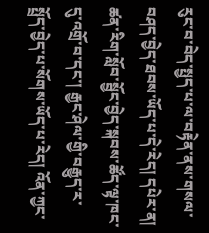རུང་བ་བེད་སྤྱད་པ་ལ་བརྟེན་ནས་གསལ་བཤད་བྱེད་ཐབས་ཡོད་པ་དེ་རེད། དཔེར་ན། ཚན་རིག་སློབ་སྦྱོང་བྱེད་སྐབས་ཚོད་ལྟ་ཁང་དུ་འགྲོ་བ་དང་། རྒྱང་ཤེལ་གྱི་བརྒྱུད་ར་སྤྲོད་བྱེད་པ་སོགས་ཡོད་པ་རེད། འོན་ཀྱང་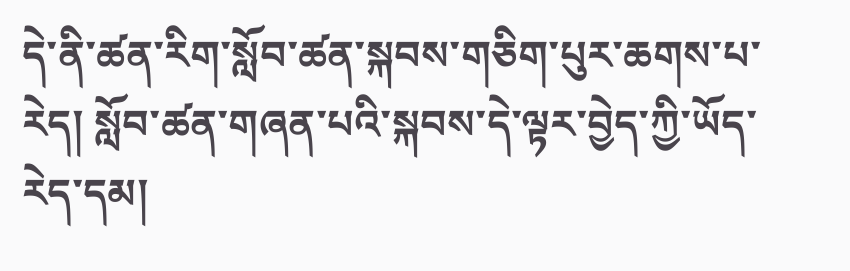དེ་ནི་ཚན་རིག་སློབ་ཚན་སྐབས་གཅིག་པུར་ཆགས་པ་རེད། སློབ་ཚན་གཞན་པའི་སྐབས་དེ་ལྟར་བྱེད་ཀྱི་ཡོད་རེད་དམ།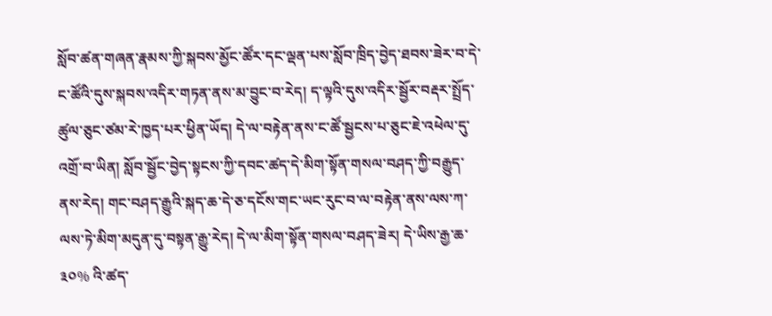སློབ་ཚན་གཞན་རྣམས་ཀྱི་སྐབས་མྱོང་ཚོར་དང་ལྡན་པས་སློབ་ཁྲིད་བྱེད་ཐབས་ཟེར་བ་དེ་ང་ཚོའི་དུས་སྐབས་འདིར་གཏན་ནས་མ་བྱུང་བ་རེད། ད་ལྟའི་དུས་འདིར་སྦྱོར་བརྡར་སྤྲོད་ཚུལ་ཅུང་ཙམ་རེ་ཁྱད་པར་ཕྱིན་ཡོད། དེ་ལ་བརྟེན་ནས་ང་ཚོ་སྦྱངས་པ་ཅུང་ཇེ་འཕེལ་དུ་འགྲོ་བ་ཡིན། སློབ་སྦྱོང་བྱེད་སྟངས་ཀྱི་དབང་ཚད་དེ་མིག་སྟོན་གསལ་བཤད་ཀྱི་བརྒྱུད་ནས་རེད། གང་བཤད་རྒྱུའི་སྐད་ཆ་དེ་ཅ་དངོས་གང་ཡང་རུང་བ་ལ་བརྟེན་ནས་ལས་ཀ་ལས་ཏེ་མིག་མདུན་དུ་བསྟན་རྒྱུ་རེད། དེ་ལ་མིག་སྟོན་གསལ་བཤད་ཟེར། དེ་ཡིས་རྒྱ་ཆ་ ༣༠% འི་ཚད་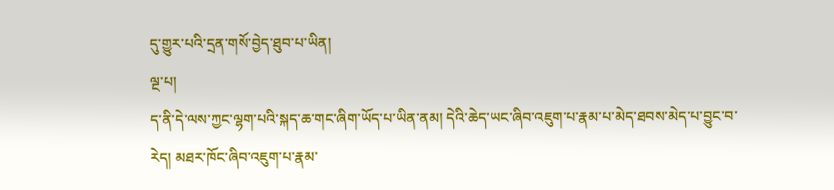དུ་གྱུར་པའི་དྲན་གསོ་བྱེད་ཐུབ་པ་ཡིན།
ལྔ་པ།
ད་ནི་དེ་ལས་ཀྱང་ལྷག་པའི་སྐད་ཆ་གང་ཞིག་ཡོད་པ་ཡིན་ནམ། དེའི་ཆེད་ཡང་ཞིབ་འཇུག་པ་རྣམ་པ་མེད་ཐབས་མེད་པ་བྱུང་བ་རེད། མཐར་ཁོང་ཞིབ་འཇུག་པ་རྣམ་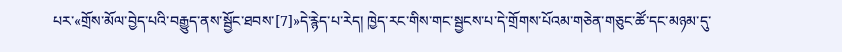པར་«གྲོས་མོལ་བྱེད་པའི་བརྒྱུད་ནས་སྦྱོང་ཐབས་[7]»དེ་རྙེད་པ་རེད། ཁྱེད་རང་གིས་གང་སྦྱངས་པ་དེ་གྲོགས་པོའམ་གཅེན་གཅུང་ཚོ་དང་མཉམ་དུ་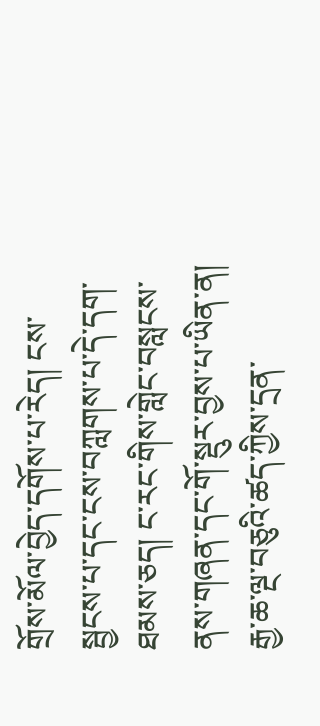གྲོས་མོལ་བྱེད་དགོས་པ་རེད། ངས་སྦྱངས་པ་དང་ངས་བཀླགས་པ་དེ་དག་ཐམས་ཅད། ང་རང་གིས་གླེང་བསླངས་ནས་གཞན་དང་གོ་སྡུར་བྱས་པ་ཡིན་ན། རྒྱ་ཆ་ལྔ་བཅུའི་ཚད་ཀྱིས་དྲན་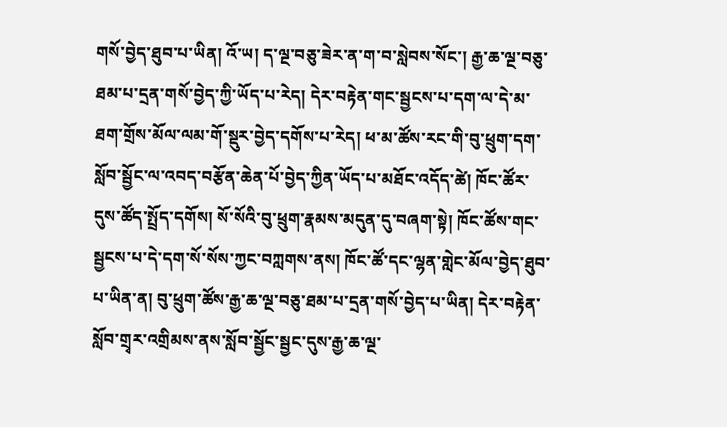གསོ་བྱེད་ཐུབ་པ་ཡིན། འོ་ཡ། ད་ལྔ་བཅུ་ཟེར་ན་ག་བ་སླེབས་སོང་། རྒྱ་ཆ་ལྔ་བཅུ་ཐམ་པ་དྲན་གསོ་བྱེད་ཀྱི་ཡོད་པ་རེད། དེར་བརྟེན་གང་སྦྱངས་པ་དག་ལ་དེ་མ་ཐག་གྲོས་མོལ་ལམ་གོ་སྡུར་བྱེད་དགོས་པ་རེད། ཕ་མ་ཚོས་རང་གི་བུ་ཕྲུག་དག་སློབ་སྦྱོང་ལ་འབད་བརྩོན་ཆེན་པོ་བྱེད་ཀྱིན་ཡོད་པ་མཐོང་འདོད་ཚེ། ཁོང་ཚོར་དུས་ཚོད་སྤྲོད་དགོས། སོ་སོའི་བུ་ཕྲུག་རྣམས་མདུན་དུ་བཞག་སྟེ། ཁོང་ཚོས་གང་སྦྱངས་པ་དེ་དག་སོ་སོས་ཀྱང་བཀླགས་ནས། ཁོང་ཚོ་དང་ལྷན་གླེང་མོལ་བྱེད་ཐུབ་པ་ཡིན་ན། བུ་ཕྲུག་ཚོས་རྒྱ་ཆ་ལྔ་བཅུ་ཐམ་པ་དྲན་གསོ་བྱེད་པ་ཡིན། དེར་བརྟེན་སློབ་གྲྭར་འགྲིམས་ནས་སློབ་སྦྱོང་སྦྱང་དུས་རྒྱ་ཆ་ལྔ་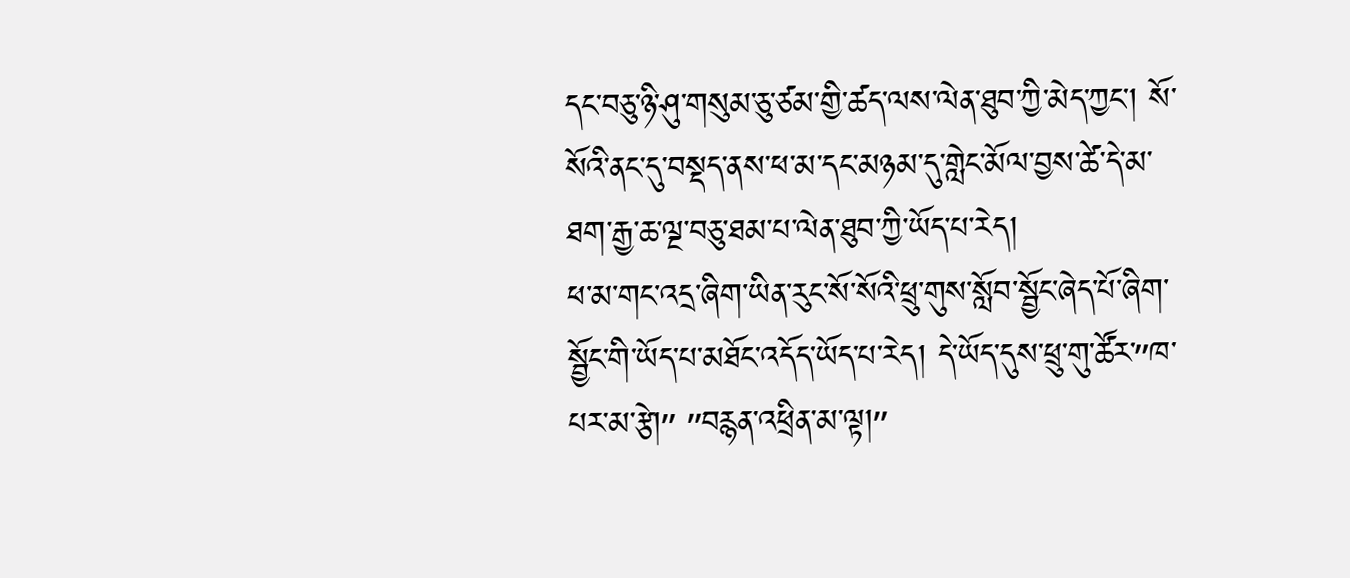དང་བཅུ་ཉི་ཤུ་གསུམ་ཅུ་ཙམ་གྱི་ཚད་ལས་ལེན་ཐུབ་ཀྱི་མེད་ཀྱང་། སོ་སོའི་ནང་དུ་བསྡད་ནས་ཕ་མ་དང་མཉམ་དུ་གླེང་མོལ་བྱས་ཚེ་དེ་མ་ཐག་རྒྱ་ཆ་ལྔ་བཅུ་ཐམ་པ་ལེན་ཐུབ་ཀྱི་ཡོད་པ་རེད།
ཕ་མ་གང་འདྲ་ཞིག་ཡིན་རུང་སོ་སོའི་ཕྲུ་གུས་སློབ་སྦྱོང་ཞེད་པོ་ཞིག་སྦྱོང་གི་ཡོད་པ་མཐོང་འདོད་ཡོད་པ་རེད། དེ་ཡོད་དུས་ཕྲུ་གུ་ཚོར་ʺཁ་པར་མ་རྩེ།ʺ ʺབརྙན་འཕྲིན་མ་ལྟ།ʺ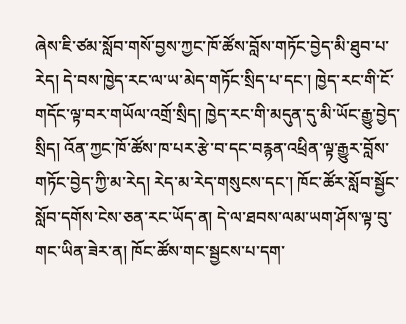ཞེས་ཇི་ཙམ་སློབ་གསོ་བྱས་ཀྱང་ཁོ་ཚོས་བློས་གཏོང་བྱེད་མི་ཐུབ་པ་རེད། དེ་བས་ཁྱེད་རང་ལ་ཡ་མེད་གཏོང་སྲིད་པ་དང་། ཁྱེད་རང་གི་ངོ་གདོང་ལྟ་བར་གཡོལ་འགྲོ་སྲིད། ཁྱེད་རང་གི་མདུན་དུ་མི་ཡོང་རྒྱུ་བྱེད་སྲིད། འོན་ཀྱང་ཁོ་ཚོས་ཁ་པར་རྩེ་བ་དང་བརྙན་འཕྲིན་ལྟ་རྒྱུར་བློས་གཏོང་བྱེད་ཀྱི་མ་རེད། རེད་མ་རེད་གསུངས་དང་། ཁོང་ཚོར་སློབ་སྦྱོང་སློབ་དགོས་ངེས་ཅན་རང་ཡོད་ན། དེ་ལ་ཐབས་ལམ་ཡག་ཤོས་ལྟ་བུ་གང་ཡིན་ཟེར་ན། ཁོང་ཚོས་གང་སྦྱངས་པ་དག་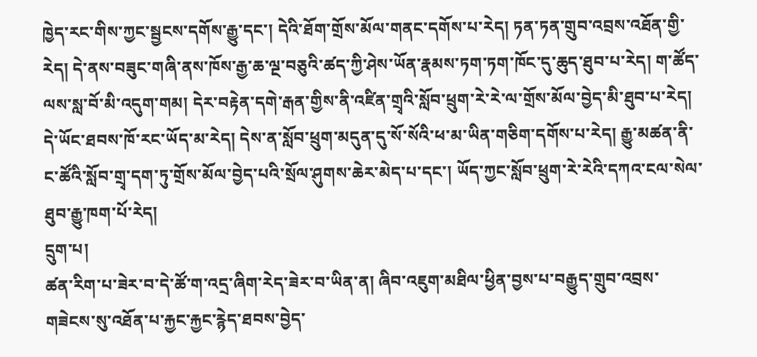ཁྱེད་རང་གིས་ཀྱང་སྦྱངས་དགོས་རྒྱུ་དང་། དེའི་ཐོག་གྲོས་མོལ་གནང་དགོས་པ་རེད། ཏན་ཏན་གྲུབ་འབྲས་འཐོན་གྱི་རེད། དེ་ནས་བཟུང་གཞི་ནས་ཁོས་རྒྱ་ཆ་ལྔ་བཅུའི་ཚད་ཀྱི་ཤེས་ཡོན་རྣམས་ཏག་ཏག་ཁོང་དུ་ཆུད་ཐུབ་པ་རེད། ག་ཚོད་ལས་སླ་བོ་མི་འདུག་གམ། དེར་བརྟེན་དགེ་རྒན་གྱིས་ནི་འཛིན་གྲྭའི་སློབ་ཕྲུག་རེ་རེ་ལ་གྲོས་མོལ་བྱེད་མི་ཐུབ་པ་རེད། དེ་ཡོང་ཐབས་ཁོ་རང་ཡོད་མ་རེད། དེས་ན་སློབ་ཕྲུག་མདུན་དུ་སོ་སོའི་ཕ་མ་ཡིན་གཅིག་དགོས་པ་རེད། རྒྱུ་མཚན་ནི་ང་ཚོའི་སློབ་གྲྭ་དག་ཏུ་གྲོས་མོལ་བྱེད་པའི་སྲོལ་ཤུགས་ཆེར་མེད་པ་དང་། ཡོད་ཀྱང་སློབ་ཕྲུག་རེ་རེའི་དཀའ་ངལ་སེལ་ཐུབ་རྒྱུ་ཁག་པོ་རེད།
དྲུག་པ།
ཚན་རིག་པ་ཟེར་བ་དེ་ཚོ་ག་འདྲ་ཞིག་རེད་ཟེར་བ་ཡིན་ན། ཞིབ་འཇུག་མཐིལ་ཕྱིན་བྱས་པ་བརྒྱུད་གྲུབ་འབྲས་གཟེངས་སུ་འཐོན་པ་རྐྱང་རྐྱང་རྙེད་ཐབས་བྱེད་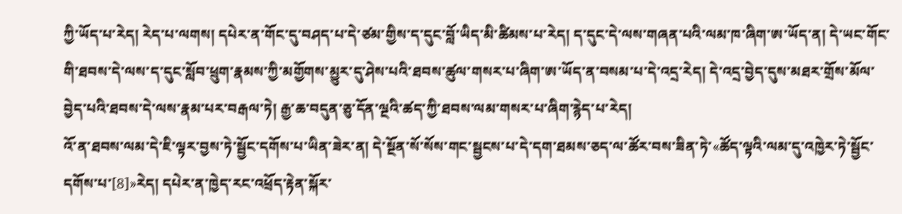ཀྱི་ཡོད་པ་རེད། རེད་པ་ལགས། དཔེར་ན་གོང་དུ་བཤད་པ་དེ་ཙམ་གྱིས་ད་དུང་བློ་ཡིད་མི་ཚིམས་པ་རེད། ད་དུང་དེ་ལས་གཞན་པའི་ལམ་ཁ་ཞིག་ཨ་ཡོད་ན། དེ་ཡང་གོང་གི་ཐབས་དེ་ལས་ད་དུང་སློབ་ཕྲུག་རྣམས་ཀྱི་མགྱོགས་མྱུར་དུ་ཤེས་པའི་ཐབས་ཚུལ་གསར་པ་ཞིག་ཨ་ཡོད་ན་བསམ་པ་དེ་འདྲ་རེད། དེ་འདྲ་བྱེད་དུས་མཐར་གྲོས་མོལ་བྱེད་པའི་ཐབས་དེ་ལས་རྣམ་པར་བརྒལ་ཏེ། རྒྱ་ཆ་བདུན་ཅུ་དོན་ལྔའི་ཚད་ཀྱི་ཐབས་ལམ་གསར་པ་ཞིག་རྙེད་པ་རེད།
འོ་ན་ཐབས་ལམ་དེ་ཇི་ལྟར་བྱས་ཏེ་སྦྱོང་དགོས་པ་ཡིན་ཟེར་ན། དེ་སྔོན་སོ་སོས་གང་སྦྱངས་པ་དེ་དག་ཐམས་ཅད་ལ་ཚོར་བས་ཟིན་ཏེ་«ཚོད་ལྟའི་ལམ་དུ་འཁྱེར་ཏེ་སྦྱོང་དགོས་པ་[8]»རེད། དཔེར་ན་ཁྱེད་རང་འཕྲོད་རྟེན་སྐོར་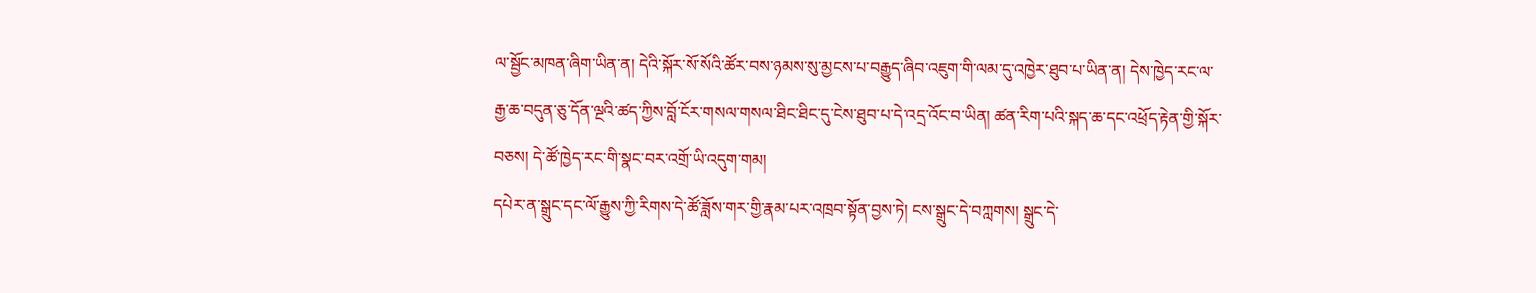ལ་སྦྱོང་མཁན་ཞིག་ཡིན་ན། དེའི་སྐོར་སོ་སོའི་ཚོར་བས་ཉམས་སུ་མྱངས་པ་བརྒྱུད་ཞིབ་འཇུག་གི་ལམ་དུ་འཁྱེར་ཐུབ་པ་ཡིན་ན། དེས་ཁྱེད་རང་ལ་རྒྱ་ཆ་བདུན་ཅུ་དོན་ལྔའི་ཚད་ཀྱིས་བློ་ངོར་གསལ་གསལ་ཐིང་ཐིང་དུ་ངེས་ཐུབ་པ་དེ་འདྲ་འོང་བ་ཡིན། ཚན་རིག་པའི་སྐད་ཆ་དང་འཕྲོད་རྟེན་གྱི་སྐོར་བཅས། དེ་ཚོ་ཁྱེད་རང་གི་སྣང་བར་འགྲོ་ཡི་འདུག་གམ།
དཔེར་ན་སྒྲུང་དང་ལོ་རྒྱུས་ཀྱི་རིགས་དེ་ཚོ་ཟློས་གར་གྱི་རྣམ་པར་འཁྲབ་སྟོན་བྱས་ཏེ། ངས་སྒྲུང་དེ་བཀླགས། སྒྲུང་དེ་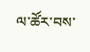ལ་ཚོར་བས་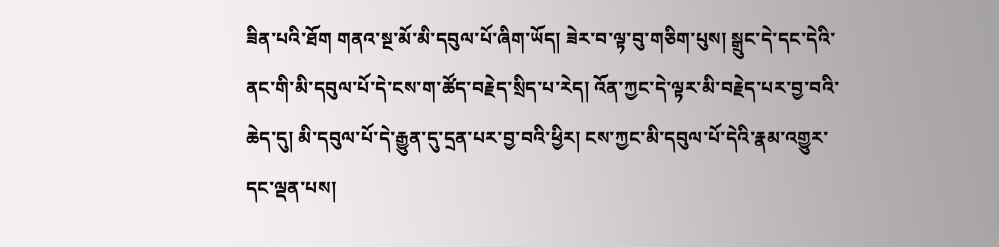ཟིན་པའི་ཐོག གནའ་སྔ་མོ་མི་དབུལ་པོ་ཞིག་ཡོད། ཟེར་བ་ལྟ་བུ་གཅིག་པུས། སྒྲུང་དེ་དང་དེའི་ནང་གི་མི་དབུལ་པོ་དེ་ངས་ག་ཚོད་བརྗེད་སྲིད་པ་རེད། འོན་ཀྱང་དེ་ལྟར་མི་བརྗེད་པར་བྱ་བའི་ཆེད་དུ། མི་དབུལ་པོ་དེ་རྒྱུན་དུ་དྲན་པར་བྱ་བའི་ཕྱིར། ངས་ཀྱང་མི་དབུལ་པོ་དེའི་རྣམ་འགྱུར་དང་ལྡན་པས།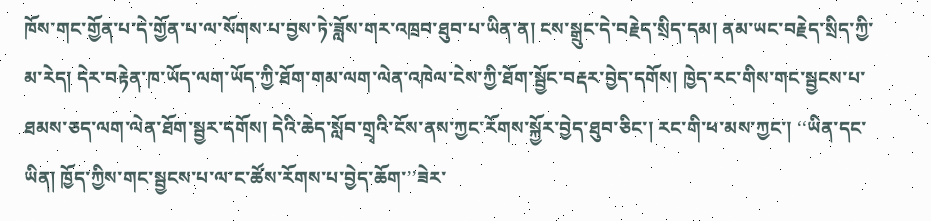ཁོས་གང་གྱོན་པ་དེ་གྱོན་པ་ལ་སོགས་པ་བྱས་ཏེ་ཟློས་གར་འཁྲབ་ཐུབ་པ་ཡིན་ན། ངས་སྒྲུང་དེ་བརྗེད་སྲིད་དམ། ནམ་ཡང་བརྗེད་སྲིད་ཀྱི་མ་རེད། དེར་བརྟེན་ཁ་ཡོད་ལག་ཡོད་ཀྱི་ཐོག་གམ་ལག་ལེན་འཁེལ་ངེས་ཀྱི་ཐོག་སྦྱོང་བརྡར་བྱེད་དགོས། ཁྱེད་རང་གིས་གང་སྦྱངས་པ་ཐམས་ཅད་ལག་ལེན་ཐོག་སྦྱར་དགོས། དེའི་ཆེད་སློབ་གྲྭའི་ངོས་ནས་ཀྱང་རོགས་སྐྱོར་བྱེད་ཐུབ་ཅིང་། རང་གི་ཕ་མས་ཀྱང་། ‘‘ཡིན་དང་ཡིན། ཁྱོད་ཀྱིས་གང་སྦྱངས་པ་ལ་ང་ཚོས་རོགས་པ་བྱེད་ཆོག་’’ཟེར་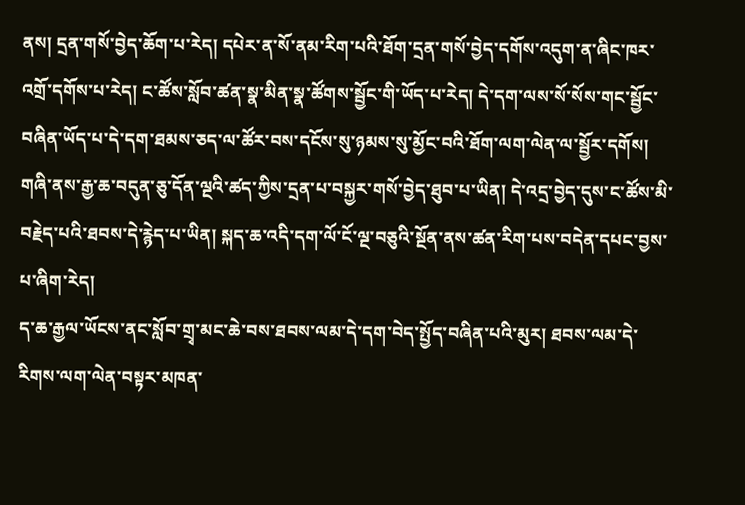ནས། དྲན་གསོ་བྱེད་ཆོག་པ་རེད། དཔེར་ན་སོ་ནམ་རིག་པའི་ཐོག་དྲན་གསོ་བྱེད་དགོས་འདུག་ན་ཞིང་ཁར་འགྲོ་དགོས་པ་རེད། ང་ཚོས་སློབ་ཚན་སྣ་མིན་སྣ་ཚོགས་སྦྱོང་གི་ཡོད་པ་རེད། དེ་དག་ལས་སོ་སོས་གང་སྦྱོང་བཞིན་ཡོད་པ་དེ་དག་ཐམས་ཅད་ལ་ཚོར་བས་དངོས་སུ་ཉམས་སུ་མྱོང་བའི་ཐོག་ལག་ལེན་ལ་སྦྱོར་དགོས། གཞི་ནས་རྒྱ་ཆ་བདུན་ཅུ་དོན་ལྔའི་ཚད་ཀྱིས་དྲན་པ་བསྐྱར་གསོ་བྱེད་ཐུབ་པ་ཡིན། དེ་འདྲ་བྱེད་དུས་ང་ཚོས་མི་བརྗེད་པའི་ཐབས་དེ་རྙེད་པ་ཡིན། སྐད་ཆ་འདི་དག་ལོ་ངོ་ལྔ་བཅུའི་སྔོན་ནས་ཚན་རིག་པས་བདེན་དཔང་བྱས་པ་ཞིག་རེད།
ད་ཆ་རྒྱལ་ཡོངས་ནང་སློབ་གྲྭ་མང་ཆེ་བས་ཐབས་ལམ་དེ་དག་བེད་སྤྱོད་བཞིན་པའི་མུར། ཐབས་ལམ་དེ་རིགས་ལག་ལེན་བསྟར་མཁན་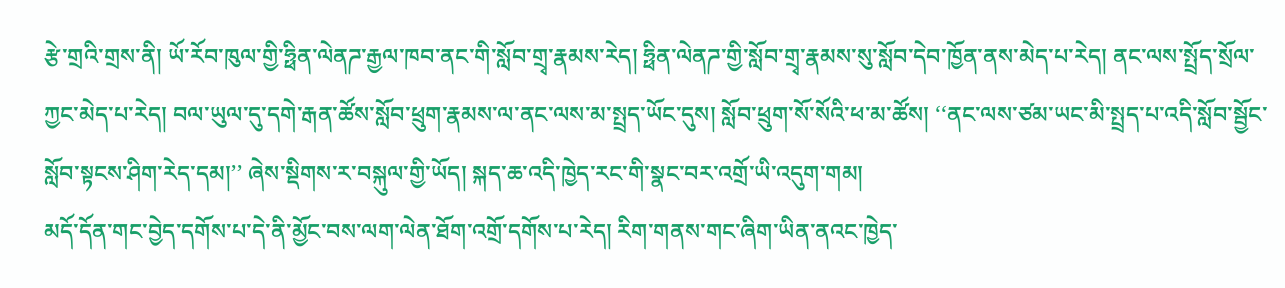རྩེ་གྲའི་གྲས་ནི། ཡོ་རོབ་ཁུལ་གྱི་ཧྥིན་ལེནཌ་རྒྱལ་ཁབ་ནང་གི་སློབ་གྲྭ་རྣམས་རེད། ཧྥིན་ལེནཌ་གྱི་སློབ་གྲྭ་རྣམས་སུ་སློབ་དེབ་ཁྱོན་ནས་མེད་པ་རེད། ནང་ལས་སྤྲོད་སྲོལ་ཀྱང་མེད་པ་རེད། བལ་ཡུལ་དུ་དགེ་རྒན་ཚོས་སློབ་ཕྲུག་རྣམས་ལ་ནང་ལས་མ་སྤྲད་ཡོང་དུས། སློབ་ཕྲུག་སོ་སོའི་ཕ་མ་ཚོས། ‘‘ནང་ལས་ཙམ་ཡང་མི་སྤྲད་པ་འདི་སློབ་སྦྱོང་སློབ་སྟངས་ཤིག་རེད་དམ།’’ ཞེས་སྡིགས་ར་བསྐུལ་གྱི་ཡོད། སྐད་ཆ་འདི་ཁྱེད་རང་གི་སྣང་བར་འགྲོ་ཡི་འདུག་གམ།
མདོ་དོན་གང་བྱེད་དགོས་པ་དེ་ནི་མྱོང་བས་ལག་ལེན་ཐོག་འགྲོ་དགོས་པ་རེད། རིག་གནས་གང་ཞིག་ཡིན་ནའང་ཁྱེད་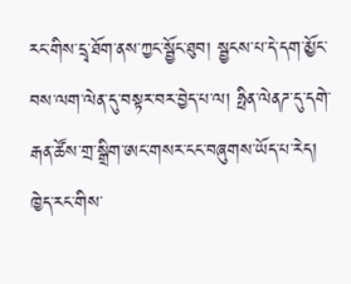རང་གིས་དྲྭ་ཐོག་ནས་ཀྱང་སྦྱོང་ཐུབ། སྦྱངས་པ་དེ་དག་མྱོང་བས་ལག་ལེན་དུ་བསྟར་བར་བྱེད་པ་ལ། ཧྥིན་ལེནཌ་དུ་དགེ་རྒན་ཚོས་གྲ་སྒྲིག་ཨང་གསར་ངང་བཞུགས་ཡོད་པ་རེད། ཁྱེད་རང་གིས་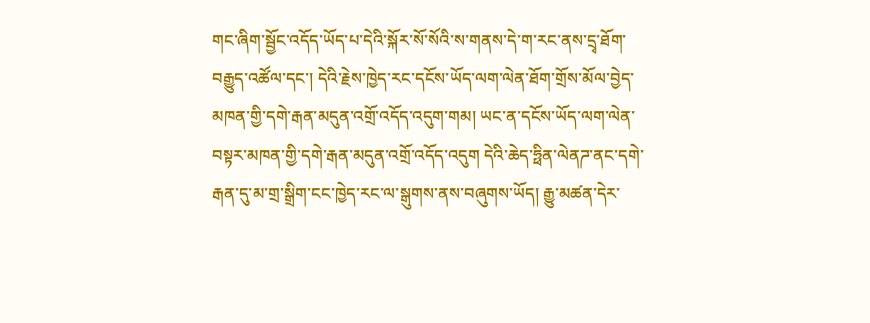གང་ཞིག་སྦྱོང་འདོད་ཡོད་པ་དེའི་སྐོར་སོ་སོའི་ས་གནས་དེ་ག་རང་ནས་དྲྭ་ཐོག་བརྒྱུད་འཚོལ་དང་། དེའི་རྗེས་ཁྱེད་རང་དངོས་ཡོད་ལག་ལེན་ཐོག་གྲོས་མོལ་བྱེད་མཁན་གྱི་དགེ་རྒན་མདུན་འགྲོ་འདོད་འདུག་གམ། ཡང་ན་དངོས་ཡོད་ལག་ལེན་བསྟར་མཁན་གྱི་དགེ་རྒན་མདུན་འགྲོ་འདོད་འདུག དེའི་ཆེད་ཧྥིན་ལེནཌ་ནང་དགེ་རྒན་དུ་མ་གྲ་སྒྲིག་ངང་ཁྱེད་རང་ལ་སྒུགས་ནས་བཞུགས་ཡོད། རྒྱུ་མཚན་དེར་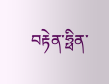བརྟེན་ཧྥིན་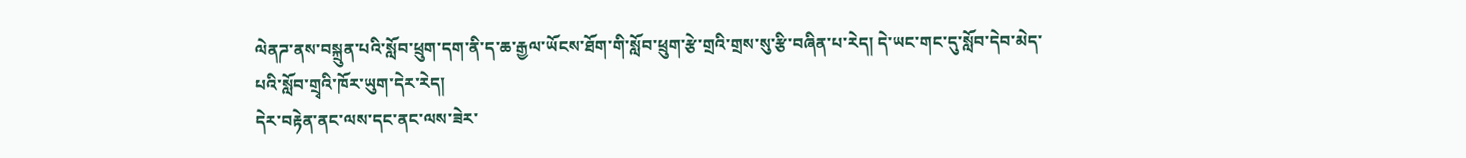ལེནཌ་ནས་བསྐྲུན་པའི་སློབ་ཕྲུག་དག་ནི་ད་ཆ་རྒྱལ་ཡོངས་ཐོག་གི་སློབ་ཕྲུག་རྩེ་གྲའི་གྲས་སུ་རྩི་བཞིན་པ་རེད། དེ་ཡང་གང་དུ་སློབ་དེབ་མེད་པའི་སློབ་གྲྭའི་ཁོར་ཡུག་དེར་རེད།
དེར་བརྟེན་ནང་ལས་དང་ནང་ལས་ཟེར་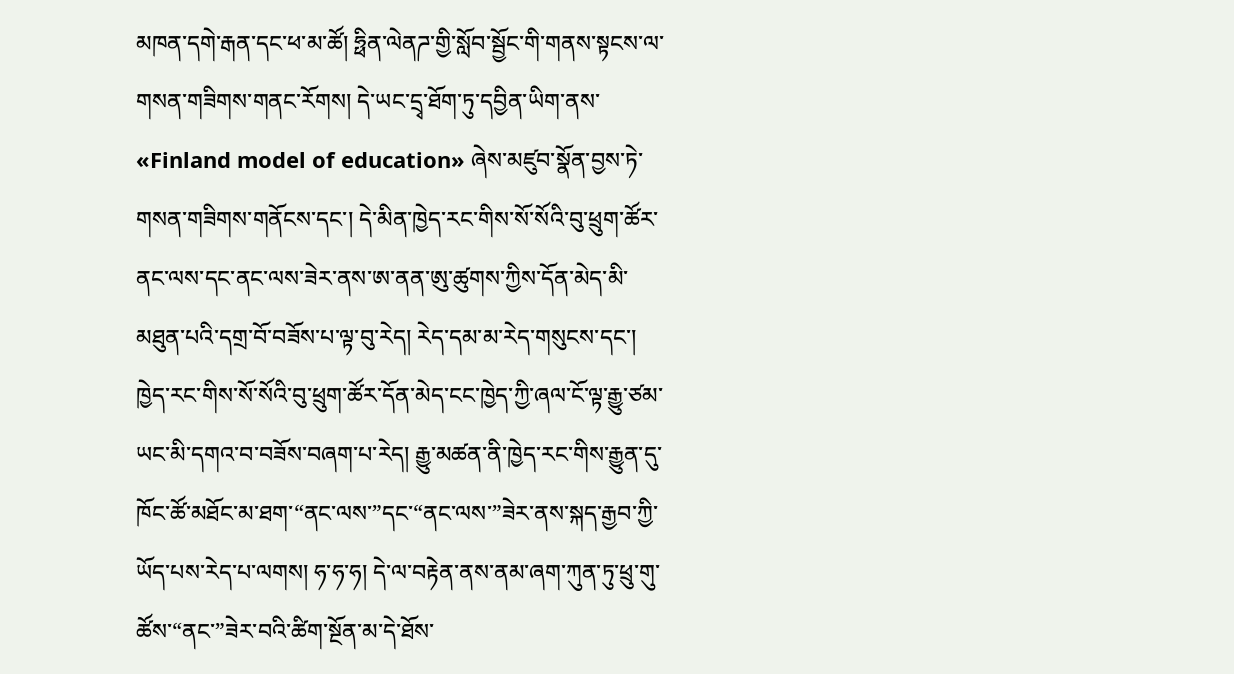མཁན་དགེ་རྒན་དང་ཕ་མ་ཚོ། ཧྥིན་ལེནཌ་གྱི་སློབ་སྦྱོང་གི་གནས་སྟངས་ལ་གསན་གཟིགས་གནང་རོགས། དེ་ཡང་དྲྭ་ཐོག་ཏུ་དབྱིན་ཡིག་ནས་ «Finland model of education» ཞེས་མཛུབ་སྣོན་བྱས་ཏེ་གསན་གཟིགས་གནོངས་དང་། དེ་མིན་ཁྱེད་རང་གིས་སོ་སོའི་བུ་ཕྲུག་ཚོར་ནང་ལས་དང་ནང་ལས་ཟེར་ནས་ཨ་ནན་ཨུ་ཚུགས་ཀྱིས་དོན་མེད་མི་མཐུན་པའི་དགྲ་བོ་བཟོས་པ་ལྟ་བུ་རེད། རེད་དམ་མ་རེད་གསུངས་དང་། ཁྱེད་རང་གིས་སོ་སོའི་བུ་ཕྲུག་ཚོར་དོན་མེད་ངང་ཁྱེད་ཀྱི་ཞལ་ངོ་ལྟ་རྒྱུ་ཙམ་ཡང་མི་དགའ་བ་བཟོས་བཞག་པ་རེད། རྒྱུ་མཚན་ནི་ཁྱེད་རང་གིས་རྒྱུན་དུ་ཁོང་ཚོ་མཐོང་མ་ཐག་“ནང་ལས་”དང་“ནང་ལས་”ཟེར་ནས་སྐད་རྒྱབ་ཀྱི་ཡོད་པས་རེད་པ་ལགས། ཧ་ཧ་ཧ། དེ་ལ་བརྟེན་ནས་ནམ་ཞག་ཀུན་ཏུ་ཕྲུ་གུ་ཚོས་“ནང་”ཟེར་བའི་ཚིག་སྔོན་མ་དེ་ཐོས་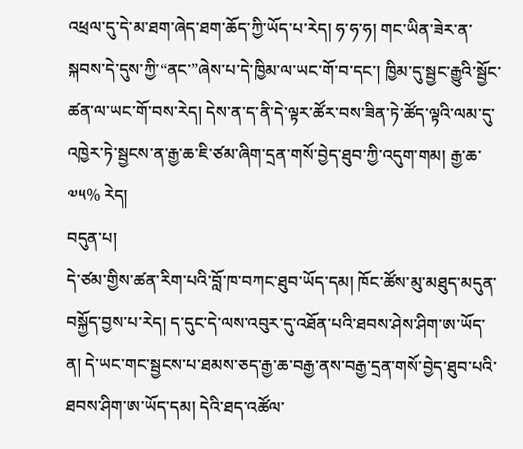འཕྲལ་དུ་དེ་མ་ཐག་ཞེད་ཐག་ཆོད་ཀྱི་ཡོད་པ་རེད། ཧ་ཧ་ཧ། གང་ཡིན་ཟེར་ན་སྐབས་དེ་དུས་ཀྱི་“ནང་”ཞེས་པ་དེ་ཁྱིམ་ལ་ཡང་གོ་བ་དང་། ཁྱིམ་དུ་སྦྱང་རྒྱུའི་སྦྱོང་ཚན་ལ་ཡང་གོ་བས་རེད། དེས་ན་ད་ནི་དེ་ལྟར་ཚོར་བས་ཟིན་ཏེ་ཚོད་ལྟའི་ལམ་དུ་འཁྱེར་ཏེ་སྦྱངས་ན་རྒྱ་ཆ་ཇི་ཙམ་ཞིག་དྲན་གསོ་བྱེད་ཐུབ་ཀྱི་འདུག་གམ། རྒྱ་ཆ་ ༧༥% རེད།
བདུན་པ།
དེ་ཙམ་གྱིས་ཚན་རིག་པའི་བློ་ཁ་བཀང་ཐུབ་ཡོད་དམ། ཁོང་ཚོས་མུ་མཐུད་མདུན་བསྐྱོད་བྱས་པ་རེད། ད་དུང་དེ་ལས་འབུར་དུ་འཐོན་པའི་ཐབས་ཤེས་ཤིག་ཨ་ཡོད་ན། དེ་ཡང་གང་སྦྱངས་པ་ཐམས་ཅད་རྒྱ་ཆ་བརྒྱ་ནས་བརྒྱ་དྲན་གསོ་བྱེད་ཐུབ་པའི་ཐབས་ཤིག་ཨ་ཡོད་དམ། དེའི་ཐད་འཚོལ་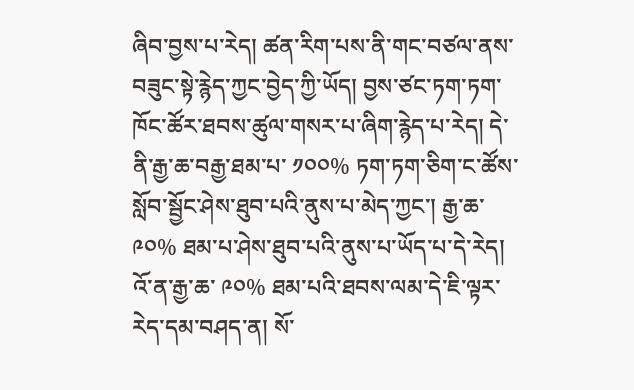ཞིབ་བྱས་པ་རེད། ཚན་རིག་པས་ནི་གང་བཙལ་ནས་བཟུང་སྟེ་རྙེད་ཀྱང་བྱེད་ཀྱི་ཡོད། བྱས་ཙང་ཏག་ཏག་ཁོང་ཚོར་ཐབས་ཚུལ་གསར་པ་ཞིག་རྙེད་པ་རེད། དེ་ནི་རྒྱ་ཆ་བརྒྱ་ཐམ་པ་ ༡༠༠% ཏག་ཏག་ཅིག་ང་ཚོས་སློབ་སྦྱོང་ཤེས་ཐུབ་པའི་ནུས་པ་མེད་ཀྱང་། རྒྱ་ཆ་ ༩༠% ཐམ་པ་ཤེས་ཐུབ་པའི་ནུས་པ་ཡོད་པ་དེ་རེད།
འོ་ན་རྒྱ་ཆ་ ༩༠% ཐམ་པའི་ཐབས་ལམ་དེ་ཇི་ལྟར་རེད་དམ་བཤད་ན། སོ་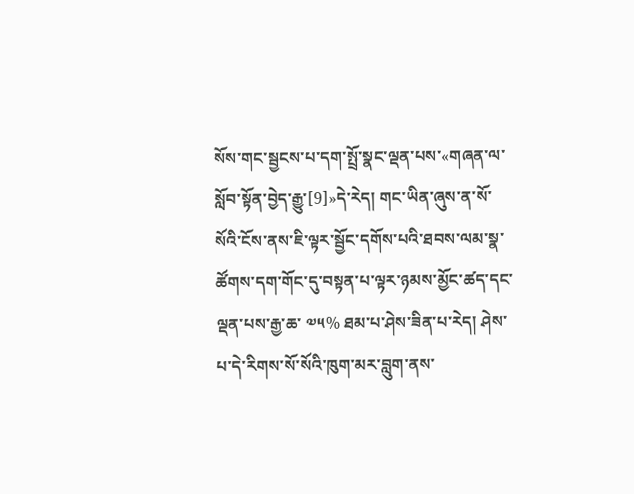སོས་གང་སྦྱངས་པ་དག་སྤྲོ་སྣང་ལྡན་པས་«གཞན་ལ་སློབ་སྟོན་བྱེད་རྒྱུ་[9]»དེ་རེད། གང་ཡིན་ཞུས་ན་སོ་སོའི་ངོས་ནས་ཇི་ལྟར་སྦྱོང་དགོས་པའི་ཐབས་ལམ་སྣ་ཚོགས་དག་གོང་དུ་བསྟན་པ་ལྟར་ཉམས་མྱོང་ཚད་དང་ལྡན་པས་རྒྱ་ཆ་ ༧༥% ཐམ་པ་ཤེས་ཟིན་པ་རེད། ཤེས་པ་དེ་རིགས་སོ་སོའི་ཁུག་མར་བླུག་ནས་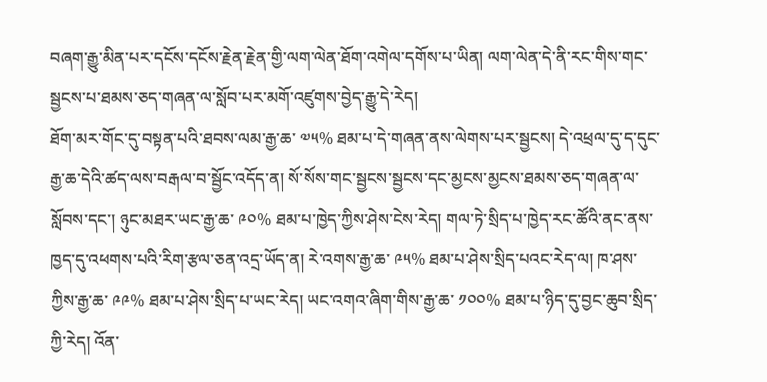བཞག་རྒྱུ་མིན་པར་དངོས་དངོས་རྗེན་རྗེན་གྱི་ལག་ལེན་ཐོག་འགེལ་དགོས་པ་ཡིན། ལག་ལེན་དེ་ནི་རང་གིས་གང་སྦྱངས་པ་ཐམས་ཅད་གཞན་ལ་སློབ་པར་མགོ་འཛུགས་བྱེད་རྒྱུ་དེ་རེད།
ཐོག་མར་གོང་དུ་བསྟན་པའི་ཐབས་ལམ་རྒྱ་ཆ་ ༧༥% ཐམ་པ་དེ་གཞན་ནས་ལེགས་པར་སྦྱངས། དེ་འཕྲལ་དུ་ད་དུང་རྒྱ་ཆ་དེའི་ཚད་ལས་བརྒལ་བ་སྦྱོང་འདོད་ན། སོ་སོས་གང་སྦྱངས་སྦྱངས་དང་མྱངས་མྱངས་ཐམས་ཅད་གཞན་ལ་སློབས་དང་། ཉུང་མཐར་ཡང་རྒྱ་ཆ་ ༩༠% ཐམ་པ་ཁྱེད་ཀྱིས་ཤེས་ངེས་རེད། གལ་ཏེ་སྲིད་པ་ཁྱེད་རང་ཚོའི་ནང་ནས་ཁྱད་དུ་འཕགས་པའི་རིག་རྩལ་ཅན་འདྲ་ཡོད་ན། རེ་འགས་རྒྱ་ཆ་ ༩༥% ཐམ་པ་ཤེས་སྲིད་པའང་རེད་ལ། ཁ་ཤས་ཀྱིས་རྒྱ་ཆ་ ༩༩% ཐམ་པ་ཤེས་སྲིད་པ་ཡང་རེད། ཡང་འགའ་ཞིག་གིས་རྒྱ་ཆ་ ༡༠༠% ཐམ་པ་ཉིད་དུ་བྱང་ཆུབ་སྲིད་ཀྱི་རེད། འོན་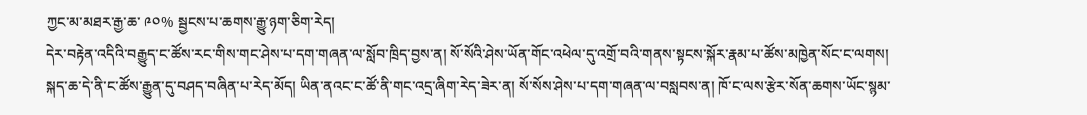ཀྱང་མ་མཐར་རྒྱ་ཆ་ ༩༠% སྦྱངས་པ་ཆགས་རྒྱུ་ཉག་ཅིག་རེད།
དེར་བརྟེན་འདིའི་བརྒྱུད་ང་ཚོས་རང་གིས་གང་ཤེས་པ་དག་གཞན་ལ་སློབ་ཁྲིད་བྱས་ན། སོ་སོའི་ཤེས་ཡོན་གོང་འཕེལ་དུ་འགྲོ་བའི་གནས་སྟངས་སྐོར་རྣམ་པ་ཚོས་མཁྱེན་སོང་ང་ལགས། སྐད་ཆ་དེ་ནི་ང་ཚོས་རྒྱུན་དུ་བཤད་བཞིན་པ་རེད་མོད། ཡིན་ནའང་ང་ཚོ་ནི་གང་འདྲ་ཞིག་རེད་ཟེར་ན། སོ་སོས་ཤེས་པ་དག་གཞན་ལ་བསླབས་ན། ཁོ་ང་ལས་རྩེར་སོན་ཆགས་ཡོང་སྙམ་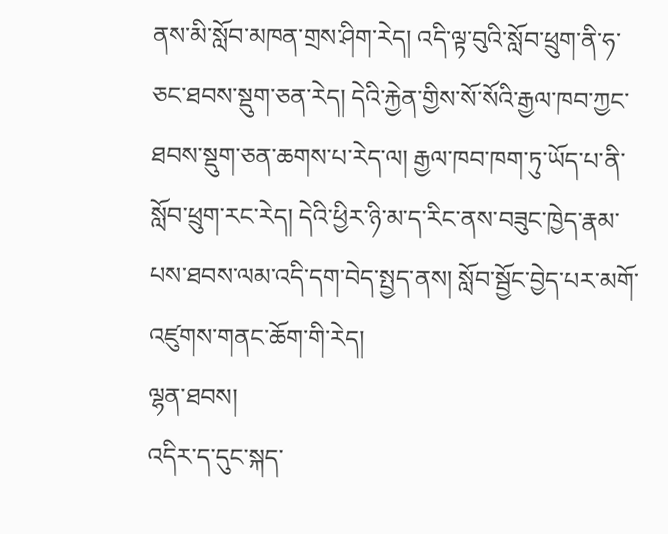ནས་མི་སློབ་མཁན་གྲས་ཤིག་རེད། འདི་ལྟ་བུའི་སློབ་ཕྲུག་ནི་ཧ་ཅང་ཐབས་སྡུག་ཅན་རེད། དེའི་རྐྱེན་གྱིས་སོ་སོའི་རྒྱལ་ཁབ་ཀྱང་ཐབས་སྡུག་ཅན་ཆགས་པ་རེད་ལ། རྒྱལ་ཁབ་ཁག་ཏུ་ཡོད་པ་ནི་སློབ་ཕྲུག་རང་རེད། དེའི་ཕྱིར་ཉི་མ་ད་རིང་ནས་བཟུང་ཁྱེད་རྣམ་པས་ཐབས་ལམ་འདི་དག་བེད་སྤྱད་ནས། སློབ་སྦྱོང་བྱེད་པར་མགོ་འཛུགས་གནང་ཆོག་གི་རེད།
ལྷན་ཐབས།
འདིར་ད་དུང་སྐད་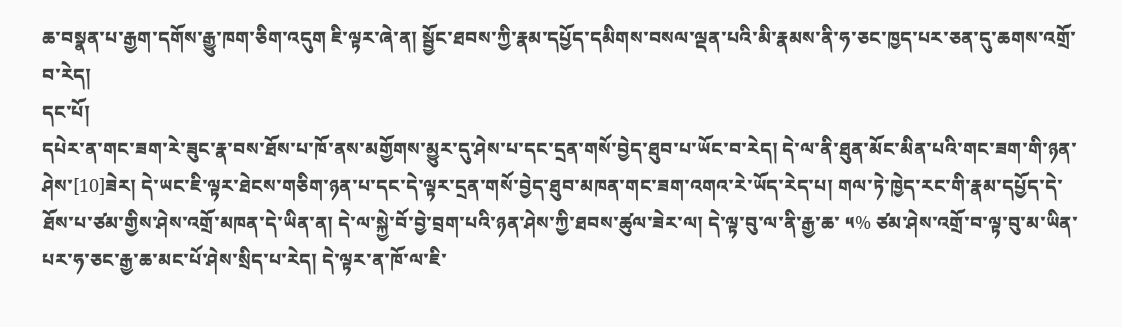ཆ་བསྣན་པ་རྒྱག་དགོས་རྒྱུ་ཁག་ཅིག་འདུག ཇི་ལྟར་ཞེ་ན། སྦྱོང་ཐབས་ཀྱི་རྣམ་དཔྱོད་དམིགས་བསལ་ལྡན་པའི་མི་རྣམས་ནི་ཧ་ཅང་ཁྱད་པར་ཅན་དུ་ཆགས་འགྲོ་བ་རེད།
དང་པོ།
དཔེར་ན་གང་ཟག་རེ་ཟུང་རྣ་བས་ཐོས་པ་ཁོ་ནས་མགྱོགས་མྱུར་དུ་ཤེས་པ་དང་དྲན་གསོ་བྱེད་ཐུབ་པ་ཡོང་བ་རེད། དེ་ལ་ནི་ཐུན་མོང་མིན་པའི་གང་ཟག་གི་ཉན་ཤེས་[10]ཟེར། དེ་ཡང་ཇི་ལྟར་ཐེངས་གཅིག་ཉན་པ་དང་དེ་ལྟར་དྲན་གསོ་བྱེད་ཐུབ་མཁན་གང་ཟག་འགའ་རེ་ཡོད་རེད་པ། གལ་ཏེ་ཁྱེད་རང་གི་རྣམ་དཔྱོད་དེ་ཐོས་པ་ཙམ་གྱིས་ཤེས་འགྲོ་མཁན་དེ་ཡིན་ན། དེ་ལ་སྐྱེ་བོ་བྱེ་བྲག་པའི་ཉན་ཤེས་ཀྱི་ཐབས་ཚུལ་ཟེར་ལ། དེ་ལྟ་བུ་ལ་ནི་རྒྱ་ཆ་ ༥% ཙམ་ཤེས་འགྲོ་བ་ལྟ་བུ་མ་ཡིན་པར་ཧ་ཅང་རྒྱ་ཆ་མང་པོ་ཤེས་སྲིད་པ་རེད། དེ་ལྟར་ན་ཁོ་ལ་ཇི་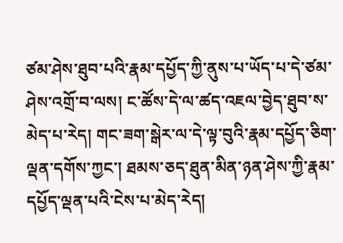ཙམ་ཤེས་ཐུབ་པའི་རྣམ་དཔྱོད་ཀྱི་ནུས་པ་ཡོད་པ་དེ་ཙམ་ཤེས་འགྲོ་བ་ལས། ང་ཚོས་དེ་ལ་ཚད་འཇལ་བྱེད་ཐུབ་ས་མེད་པ་རེད། གང་ཟག་སྒེར་ལ་དེ་ལྟ་བུའི་རྣམ་དཔྱོད་ཅིག་ལྡན་དགོས་ཀྱང་། ཐམས་ཅད་ཐུན་མིན་ཉན་ཤེས་ཀྱི་རྣམ་དཔྱོད་ལྡན་པའི་ངེས་པ་མེད་རེད།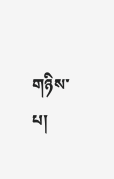གཉིས་པ།